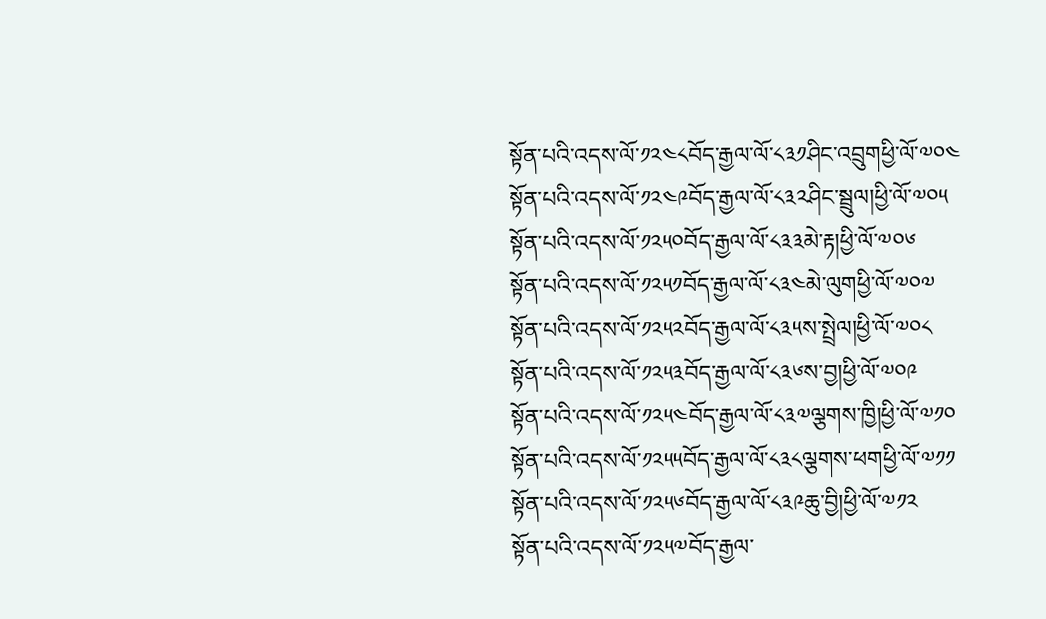སྟོན་པའི་འདས་ལོ་༡༢༤༨བོད་རྒྱལ་ལོ་༨༣༡ཤིང་འབྲུགཕྱི་ལོ་༧༠༤
སྟོན་པའི་འདས་ལོ་༡༢༤༩བོད་རྒྱལ་ལོ་༨༣༢ཤིང་སྦྲུལ།ཕྱི་ལོ་༧༠༥
སྟོན་པའི་འདས་ལོ་༡༢༥༠བོད་རྒྱལ་ལོ་༨༣༣མེ་རྟ།ཕྱི་ལོ་༧༠༦
སྟོན་པའི་འདས་ལོ་༡༢༥༡བོད་རྒྱལ་ལོ་༨༣༤མེ་ལུགཕྱི་ལོ་༧༠༧
སྟོན་པའི་འདས་ལོ་༡༢༥༢བོད་རྒྱལ་ལོ་༨༣༥ས་སྤྲེལ།ཕྱི་ལོ་༧༠༨
སྟོན་པའི་འདས་ལོ་༡༢༥༣བོད་རྒྱལ་ལོ་༨༣༦ས་བྱ།ཕྱི་ལོ་༧༠༩
སྟོན་པའི་འདས་ལོ་༡༢༥༤བོད་རྒྱལ་ལོ་༨༣༧ལྕགས་ཁྱི།ཕྱི་ལོ་༧༡༠
སྟོན་པའི་འདས་ལོ་༡༢༥༥བོད་རྒྱལ་ལོ་༨༣༨ལྕགས་ཕགཕྱི་ལོ་༧༡༡
སྟོན་པའི་འདས་ལོ་༡༢༥༦བོད་རྒྱལ་ལོ་༨༣༩ཆུ་བྱི།ཕྱི་ལོ་༧༡༢
སྟོན་པའི་འདས་ལོ་༡༢༥༧བོད་རྒྱལ་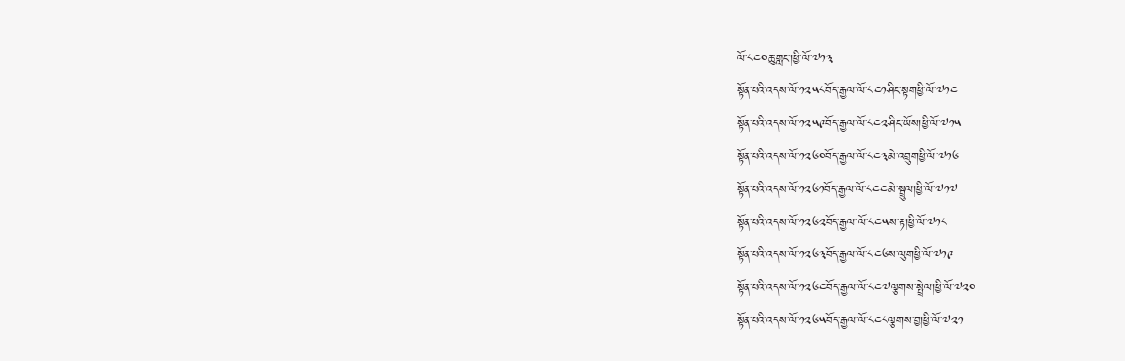ལོ་༨༤༠ཆུ་གླང་།ཕྱི་ལོ་༧༡༣
སྟོན་པའི་འདས་ལོ་༡༢༥༨བོད་རྒྱལ་ལོ་༨༤༡ཤིང་སྟགཕྱི་ལོ་༧༡༤
སྟོན་པའི་འདས་ལོ་༡༢༥༩བོད་རྒྱལ་ལོ་༨༤༢ཤིང་ཡོས།ཕྱི་ལོ་༧༡༥
སྟོན་པའི་འདས་ལོ་༡༢༦༠བོད་རྒྱལ་ལོ་༨༤༣མེ་འབྲུགཕྱི་ལོ་༧༡༦
སྟོན་པའི་འདས་ལོ་༡༢༦༡བོད་རྒྱལ་ལོ་༨༤༤མེ་སྦྲུལ།ཕྱི་ལོ་༧༡༧
སྟོན་པའི་འདས་ལོ་༡༢༦༢བོད་རྒྱལ་ལོ་༨༤༥ས་རྟ།ཕྱི་ལོ་༧༡༨
སྟོན་པའི་འདས་ལོ་༡༢༦༣བོད་རྒྱལ་ལོ་༨༤༦ས་ལུགཕྱི་ལོ་༧༡༩
སྟོན་པའི་འདས་ལོ་༡༢༦༤བོད་རྒྱལ་ལོ་༨༤༧ལྕགས་སྤྲེལ།ཕྱི་ལོ་༧༢༠
སྟོན་པའི་འདས་ལོ་༡༢༦༥བོད་རྒྱལ་ལོ་༨༤༨ལྕགས་བྱ།ཕྱི་ལོ་༧༢༡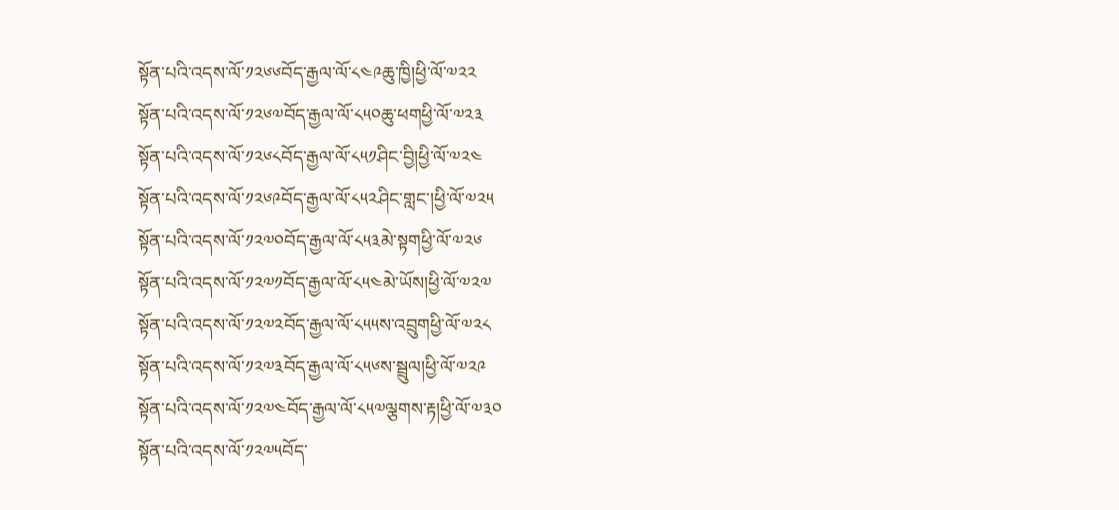སྟོན་པའི་འདས་ལོ་༡༢༦༦བོད་རྒྱལ་ལོ་༨༤༩ཆུ་ཁྱི།ཕྱི་ལོ་༧༢༢
སྟོན་པའི་འདས་ལོ་༡༢༦༧བོད་རྒྱལ་ལོ་༨༥༠ཆུ་ཕགཕྱི་ལོ་༧༢༣
སྟོན་པའི་འདས་ལོ་༡༢༦༨བོད་རྒྱལ་ལོ་༨༥༡ཤིང་བྱི།ཕྱི་ལོ་༧༢༤
སྟོན་པའི་འདས་ལོ་༡༢༦༩བོད་རྒྱལ་ལོ་༨༥༢ཤིང་གླང་།ཕྱི་ལོ་༧༢༥
སྟོན་པའི་འདས་ལོ་༡༢༧༠བོད་རྒྱལ་ལོ་༨༥༣མེ་སྟགཕྱི་ལོ་༧༢༦
སྟོན་པའི་འདས་ལོ་༡༢༧༡བོད་རྒྱལ་ལོ་༨༥༤མེ་ཡོས།ཕྱི་ལོ་༧༢༧
སྟོན་པའི་འདས་ལོ་༡༢༧༢བོད་རྒྱལ་ལོ་༨༥༥ས་འབྲུགཕྱི་ལོ་༧༢༨
སྟོན་པའི་འདས་ལོ་༡༢༧༣བོད་རྒྱལ་ལོ་༨༥༦ས་སྦྲུལ།ཕྱི་ལོ་༧༢༩
སྟོན་པའི་འདས་ལོ་༡༢༧༤བོད་རྒྱལ་ལོ་༨༥༧ལྕགས་རྟ།ཕྱི་ལོ་༧༣༠
སྟོན་པའི་འདས་ལོ་༡༢༧༥བོད་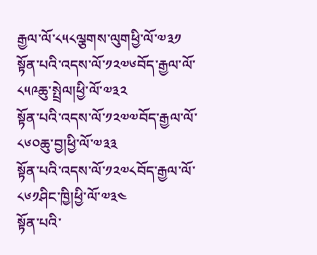རྒྱལ་ལོ་༨༥༨ལྕགས་ལུགཕྱི་ལོ་༧༣༡
སྟོན་པའི་འདས་ལོ་༡༢༧༦བོད་རྒྱལ་ལོ་༨༥༩ཆུ་སྤྲེལ།ཕྱི་ལོ་༧༣༢
སྟོན་པའི་འདས་ལོ་༡༢༧༧བོད་རྒྱལ་ལོ་༨༦༠ཆུ་བྱ།ཕྱི་ལོ་༧༣༣
སྟོན་པའི་འདས་ལོ་༡༢༧༨བོད་རྒྱལ་ལོ་༨༦༡ཤིང་ཁྱི།ཕྱི་ལོ་༧༣༤
སྟོན་པའི་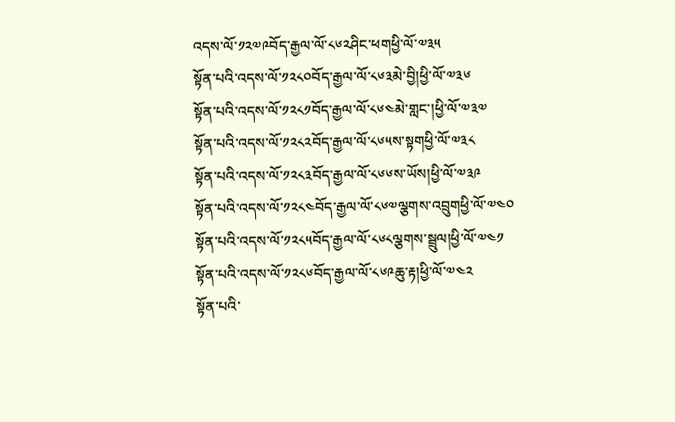འདས་ལོ་༡༢༧༩བོད་རྒྱལ་ལོ་༨༦༢ཤིང་ཕགཕྱི་ལོ་༧༣༥
སྟོན་པའི་འདས་ལོ་༡༢༨༠བོད་རྒྱལ་ལོ་༨༦༣མེ་བྱི།ཕྱི་ལོ་༧༣༦
སྟོན་པའི་འདས་ལོ་༡༢༨༡བོད་རྒྱལ་ལོ་༨༦༤མེ་གླང་།ཕྱི་ལོ་༧༣༧
སྟོན་པའི་འདས་ལོ་༡༢༨༢བོད་རྒྱལ་ལོ་༨༦༥ས་སྟགཕྱི་ལོ་༧༣༨
སྟོན་པའི་འདས་ལོ་༡༢༨༣བོད་རྒྱལ་ལོ་༨༦༦ས་ཡོས།ཕྱི་ལོ་༧༣༩
སྟོན་པའི་འདས་ལོ་༡༢༨༤བོད་རྒྱལ་ལོ་༨༦༧ལྕགས་འབྲུགཕྱི་ལོ་༧༤༠
སྟོན་པའི་འདས་ལོ་༡༢༨༥བོད་རྒྱལ་ལོ་༨༦༨ལྕགས་སྦྲུལ།ཕྱི་ལོ་༧༤༡
སྟོན་པའི་འདས་ལོ་༡༢༨༦བོད་རྒྱལ་ལོ་༨༦༩ཆུ་རྟ།ཕྱི་ལོ་༧༤༢
སྟོན་པའི་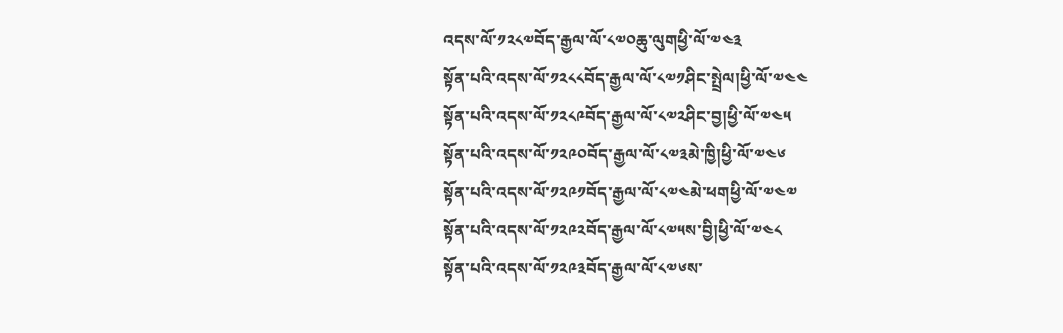འདས་ལོ་༡༢༨༧བོད་རྒྱལ་ལོ་༨༧༠ཆུ་ལུགཕྱི་ལོ་༧༤༣
སྟོན་པའི་འདས་ལོ་༡༢༨༨བོད་རྒྱལ་ལོ་༨༧༡ཤིང་སྤྲེལ།ཕྱི་ལོ་༧༤༤
སྟོན་པའི་འདས་ལོ་༡༢༨༩བོད་རྒྱལ་ལོ་༨༧༢ཤིང་བྱ།ཕྱི་ལོ་༧༤༥
སྟོན་པའི་འདས་ལོ་༡༢༩༠བོད་རྒྱལ་ལོ་༨༧༣མེ་ཁྱི།ཕྱི་ལོ་༧༤༦
སྟོན་པའི་འདས་ལོ་༡༢༩༡བོད་རྒྱལ་ལོ་༨༧༤མེ་ཕགཕྱི་ལོ་༧༤༧
སྟོན་པའི་འདས་ལོ་༡༢༩༢བོད་རྒྱལ་ལོ་༨༧༥ས་བྱི།ཕྱི་ལོ་༧༤༨
སྟོན་པའི་འདས་ལོ་༡༢༩༣བོད་རྒྱལ་ལོ་༨༧༦ས་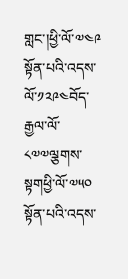གླང་།ཕྱི་ལོ་༧༤༩
སྟོན་པའི་འདས་ལོ་༡༢༩༤བོད་རྒྱལ་ལོ་༨༧༧ལྕགས་སྟགཕྱི་ལོ་༧༥༠
སྟོན་པའི་འདས་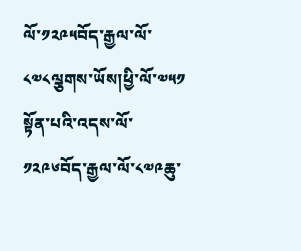ལོ་༡༢༩༥བོད་རྒྱལ་ལོ་༨༧༨ལྕགས་ཡོས།ཕྱི་ལོ་༧༥༡
སྟོན་པའི་འདས་ལོ་༡༢༩༦བོད་རྒྱལ་ལོ་༨༧༩ཆུ་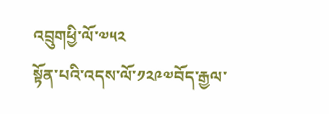འབྲུགཕྱི་ལོ་༧༥༢
སྟོན་པའི་འདས་ལོ་༡༢༩༧བོད་རྒྱལ་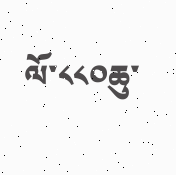ལོ་༨༨༠ཆུ་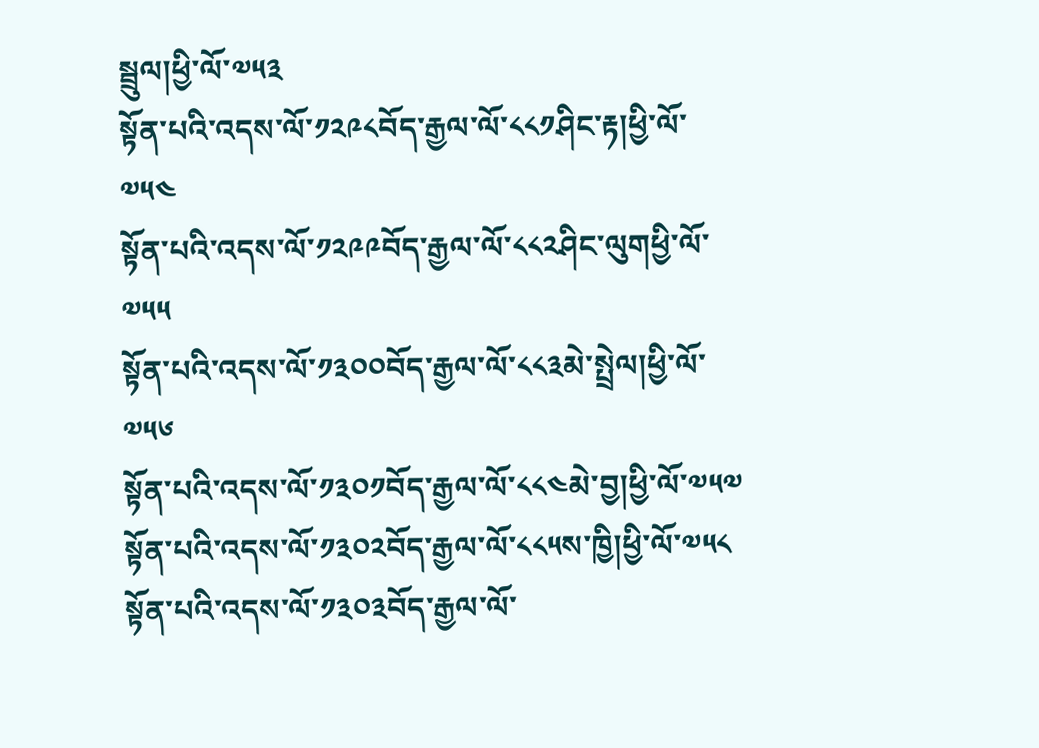སྦྲུལ།ཕྱི་ལོ་༧༥༣
སྟོན་པའི་འདས་ལོ་༡༢༩༨བོད་རྒྱལ་ལོ་༨༨༡ཤིང་རྟ།ཕྱི་ལོ་༧༥༤
སྟོན་པའི་འདས་ལོ་༡༢༩༩བོད་རྒྱལ་ལོ་༨༨༢ཤིང་ལུགཕྱི་ལོ་༧༥༥
སྟོན་པའི་འདས་ལོ་༡༣༠༠བོད་རྒྱལ་ལོ་༨༨༣མེ་སྤྲེལ།ཕྱི་ལོ་༧༥༦
སྟོན་པའི་འདས་ལོ་༡༣༠༡བོད་རྒྱལ་ལོ་༨༨༤མེ་བྱ།ཕྱི་ལོ་༧༥༧
སྟོན་པའི་འདས་ལོ་༡༣༠༢བོད་རྒྱལ་ལོ་༨༨༥ས་ཁྱི།ཕྱི་ལོ་༧༥༨
སྟོན་པའི་འདས་ལོ་༡༣༠༣བོད་རྒྱལ་ལོ་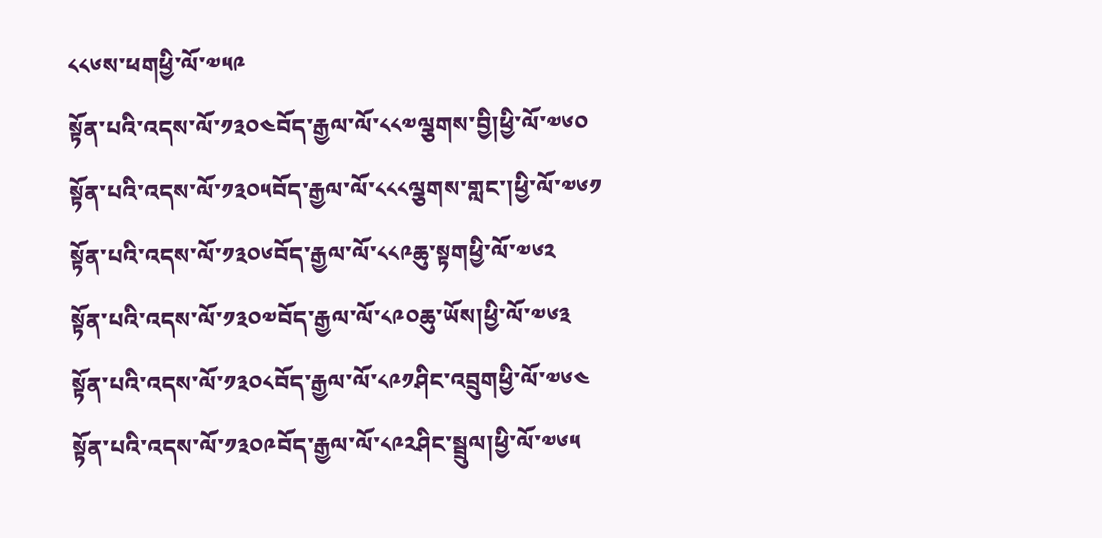༨༨༦ས་ཕགཕྱི་ལོ་༧༥༩
སྟོན་པའི་འདས་ལོ་༡༣༠༤བོད་རྒྱལ་ལོ་༨༨༧ལྕགས་བྱི།ཕྱི་ལོ་༧༦༠
སྟོན་པའི་འདས་ལོ་༡༣༠༥བོད་རྒྱལ་ལོ་༨༨༨ལྕགས་གླང་།ཕྱི་ལོ་༧༦༡
སྟོན་པའི་འདས་ལོ་༡༣༠༦བོད་རྒྱལ་ལོ་༨༨༩ཆུ་སྟགཕྱི་ལོ་༧༦༢
སྟོན་པའི་འདས་ལོ་༡༣༠༧བོད་རྒྱལ་ལོ་༨༩༠ཆུ་ཡོས།ཕྱི་ལོ་༧༦༣
སྟོན་པའི་འདས་ལོ་༡༣༠༨བོད་རྒྱལ་ལོ་༨༩༡ཤིང་འབྲུགཕྱི་ལོ་༧༦༤
སྟོན་པའི་འདས་ལོ་༡༣༠༩བོད་རྒྱལ་ལོ་༨༩༢ཤིང་སྦྲུལ།ཕྱི་ལོ་༧༦༥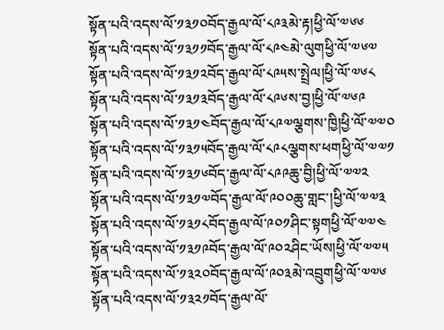སྟོན་པའི་འདས་ལོ་༡༣༡༠བོད་རྒྱལ་ལོ་༨༩༣མེ་རྟ།ཕྱི་ལོ་༧༦༦
སྟོན་པའི་འདས་ལོ་༡༣༡༡བོད་རྒྱལ་ལོ་༨༩༤མེ་ལུགཕྱི་ལོ་༧༦༧
སྟོན་པའི་འདས་ལོ་༡༣༡༢བོད་རྒྱལ་ལོ་༨༩༥ས་སྤྲེལ།ཕྱི་ལོ་༧༦༨
སྟོན་པའི་འདས་ལོ་༡༣༡༣བོད་རྒྱལ་ལོ་༨༩༦ས་བྱ།ཕྱི་ལོ་༧༦༩
སྟོན་པའི་འདས་ལོ་༡༣༡༤བོད་རྒྱལ་ལོ་༨༩༧ལྕགས་ཁྱི།ཕྱི་ལོ་༧༧༠
སྟོན་པའི་འདས་ལོ་༡༣༡༥བོད་རྒྱལ་ལོ་༨༩༨ལྕགས་ཕགཕྱི་ལོ་༧༧༡
སྟོན་པའི་འདས་ལོ་༡༣༡༦བོད་རྒྱལ་ལོ་༨༩༩ཆུ་བྱི།ཕྱི་ལོ་༧༧༢
སྟོན་པའི་འདས་ལོ་༡༣༡༧བོད་རྒྱལ་ལོ་༩༠༠ཆུ་གླང་།ཕྱི་ལོ་༧༧༣
སྟོན་པའི་འདས་ལོ་༡༣༡༨བོད་རྒྱལ་ལོ་༩༠༡ཤིང་སྟགཕྱི་ལོ་༧༧༤
སྟོན་པའི་འདས་ལོ་༡༣༡༩བོད་རྒྱལ་ལོ་༩༠༢ཤིང་ཡོས།ཕྱི་ལོ་༧༧༥
སྟོན་པའི་འདས་ལོ་༡༣༢༠བོད་རྒྱལ་ལོ་༩༠༣མེ་འབྲུགཕྱི་ལོ་༧༧༦
སྟོན་པའི་འདས་ལོ་༡༣༢༡བོད་རྒྱལ་ལོ་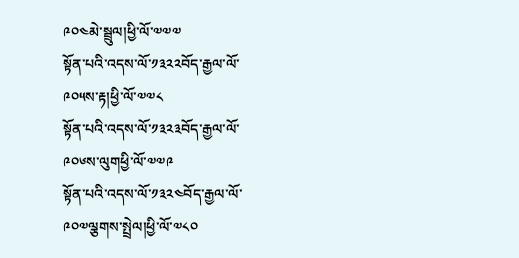༩༠༤མེ་སྦྲུལ།ཕྱི་ལོ་༧༧༧
སྟོན་པའི་འདས་ལོ་༡༣༢༢བོད་རྒྱལ་ལོ་༩༠༥ས་རྟ།ཕྱི་ལོ་༧༧༨
སྟོན་པའི་འདས་ལོ་༡༣༢༣བོད་རྒྱལ་ལོ་༩༠༦ས་ལུགཕྱི་ལོ་༧༧༩
སྟོན་པའི་འདས་ལོ་༡༣༢༤བོད་རྒྱལ་ལོ་༩༠༧ལྕགས་སྤྲེལ།ཕྱི་ལོ་༧༨༠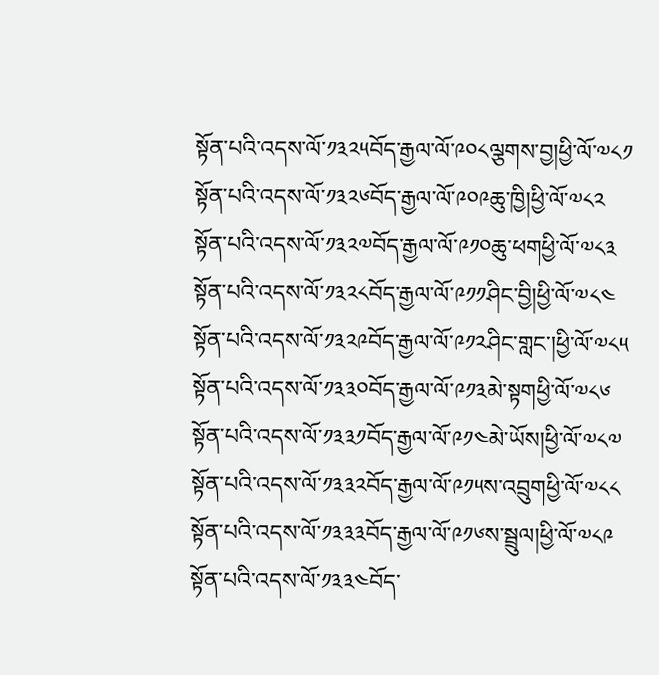སྟོན་པའི་འདས་ལོ་༡༣༢༥བོད་རྒྱལ་ལོ་༩༠༨ལྕགས་བྱ།ཕྱི་ལོ་༧༨༡
སྟོན་པའི་འདས་ལོ་༡༣༢༦བོད་རྒྱལ་ལོ་༩༠༩ཆུ་ཁྱི།ཕྱི་ལོ་༧༨༢
སྟོན་པའི་འདས་ལོ་༡༣༢༧བོད་རྒྱལ་ལོ་༩༡༠ཆུ་ཕགཕྱི་ལོ་༧༨༣
སྟོན་པའི་འདས་ལོ་༡༣༢༨བོད་རྒྱལ་ལོ་༩༡༡ཤིང་བྱི།ཕྱི་ལོ་༧༨༤
སྟོན་པའི་འདས་ལོ་༡༣༢༩བོད་རྒྱལ་ལོ་༩༡༢ཤིང་གླང་།ཕྱི་ལོ་༧༨༥
སྟོན་པའི་འདས་ལོ་༡༣༣༠བོད་རྒྱལ་ལོ་༩༡༣མེ་སྟགཕྱི་ལོ་༧༨༦
སྟོན་པའི་འདས་ལོ་༡༣༣༡བོད་རྒྱལ་ལོ་༩༡༤མེ་ཡོས།ཕྱི་ལོ་༧༨༧
སྟོན་པའི་འདས་ལོ་༡༣༣༢བོད་རྒྱལ་ལོ་༩༡༥ས་འབྲུགཕྱི་ལོ་༧༨༨
སྟོན་པའི་འདས་ལོ་༡༣༣༣བོད་རྒྱལ་ལོ་༩༡༦ས་སྦྲུལ།ཕྱི་ལོ་༧༨༩
སྟོན་པའི་འདས་ལོ་༡༣༣༤བོད་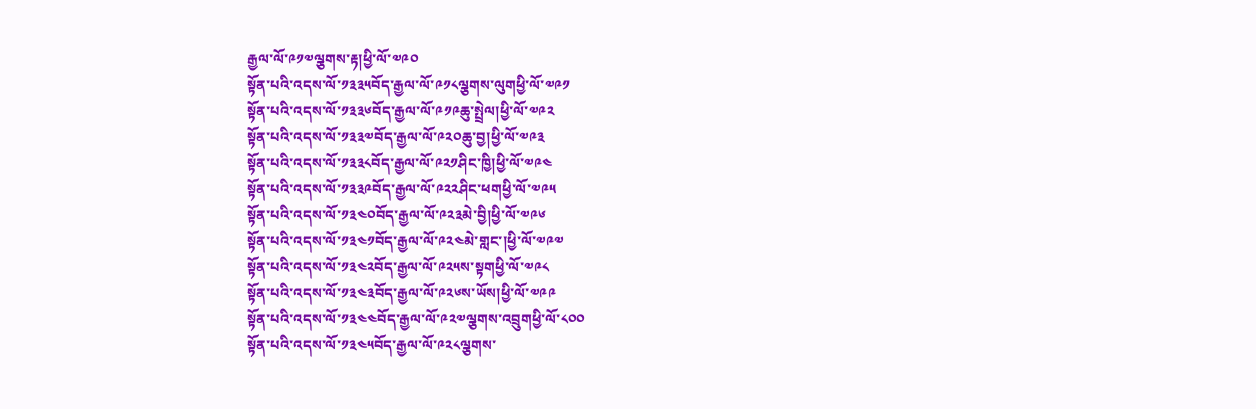རྒྱལ་ལོ་༩༡༧ལྕགས་རྟ།ཕྱི་ལོ་༧༩༠
སྟོན་པའི་འདས་ལོ་༡༣༣༥བོད་རྒྱལ་ལོ་༩༡༨ལྕགས་ལུགཕྱི་ལོ་༧༩༡
སྟོན་པའི་འདས་ལོ་༡༣༣༦བོད་རྒྱལ་ལོ་༩༡༩ཆུ་སྤྲེལ།ཕྱི་ལོ་༧༩༢
སྟོན་པའི་འདས་ལོ་༡༣༣༧བོད་རྒྱལ་ལོ་༩༢༠ཆུ་བྱ།ཕྱི་ལོ་༧༩༣
སྟོན་པའི་འདས་ལོ་༡༣༣༨བོད་རྒྱལ་ལོ་༩༢༡ཤིང་ཁྱི།ཕྱི་ལོ་༧༩༤
སྟོན་པའི་འདས་ལོ་༡༣༣༩བོད་རྒྱལ་ལོ་༩༢༢ཤིང་ཕགཕྱི་ལོ་༧༩༥
སྟོན་པའི་འདས་ལོ་༡༣༤༠བོད་རྒྱལ་ལོ་༩༢༣མེ་བྱི།ཕྱི་ལོ་༧༩༦
སྟོན་པའི་འདས་ལོ་༡༣༤༡བོད་རྒྱལ་ལོ་༩༢༤མེ་གླང་།ཕྱི་ལོ་༧༩༧
སྟོན་པའི་འདས་ལོ་༡༣༤༢བོད་རྒྱལ་ལོ་༩༢༥ས་སྟགཕྱི་ལོ་༧༩༨
སྟོན་པའི་འདས་ལོ་༡༣༤༣བོད་རྒྱལ་ལོ་༩༢༦ས་ཡོས།ཕྱི་ལོ་༧༩༩
སྟོན་པའི་འདས་ལོ་༡༣༤༤བོད་རྒྱལ་ལོ་༩༢༧ལྕགས་འབྲུགཕྱི་ལོ་༨༠༠
སྟོན་པའི་འདས་ལོ་༡༣༤༥བོད་རྒྱལ་ལོ་༩༢༨ལྕགས་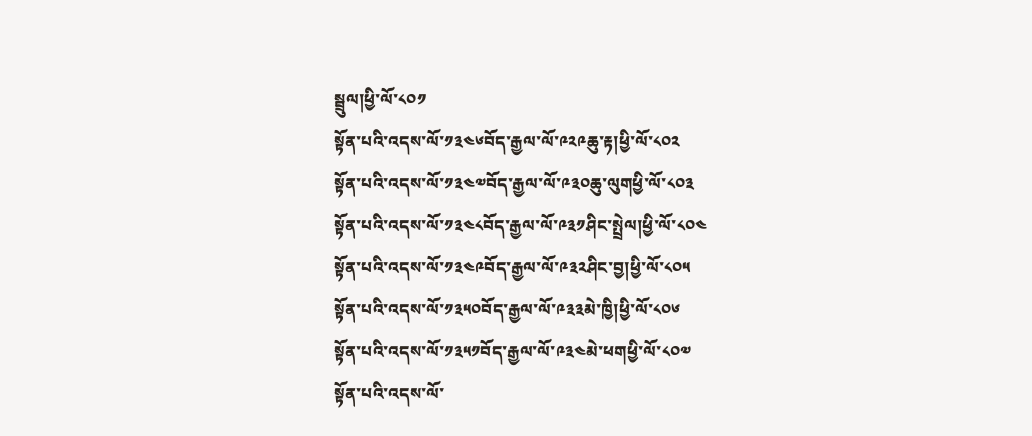སྦྲུལ།ཕྱི་ལོ་༨༠༡
སྟོན་པའི་འདས་ལོ་༡༣༤༦བོད་རྒྱལ་ལོ་༩༢༩ཆུ་རྟ།ཕྱི་ལོ་༨༠༢
སྟོན་པའི་འདས་ལོ་༡༣༤༧བོད་རྒྱལ་ལོ་༩༣༠ཆུ་ལུགཕྱི་ལོ་༨༠༣
སྟོན་པའི་འདས་ལོ་༡༣༤༨བོད་རྒྱལ་ལོ་༩༣༡ཤིང་སྤྲེལ།ཕྱི་ལོ་༨༠༤
སྟོན་པའི་འདས་ལོ་༡༣༤༩བོད་རྒྱལ་ལོ་༩༣༢ཤིང་བྱ།ཕྱི་ལོ་༨༠༥
སྟོན་པའི་འདས་ལོ་༡༣༥༠བོད་རྒྱལ་ལོ་༩༣༣མེ་ཁྱི།ཕྱི་ལོ་༨༠༦
སྟོན་པའི་འདས་ལོ་༡༣༥༡བོད་རྒྱལ་ལོ་༩༣༤མེ་ཕགཕྱི་ལོ་༨༠༧
སྟོན་པའི་འདས་ལོ་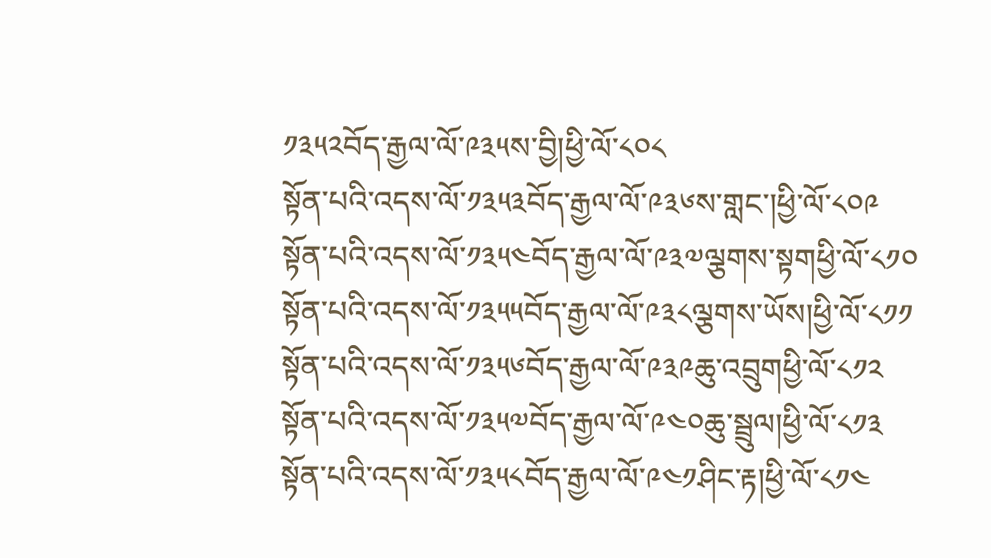༡༣༥༢བོད་རྒྱལ་ལོ་༩༣༥ས་བྱི།ཕྱི་ལོ་༨༠༨
སྟོན་པའི་འདས་ལོ་༡༣༥༣བོད་རྒྱལ་ལོ་༩༣༦ས་གླང་།ཕྱི་ལོ་༨༠༩
སྟོན་པའི་འདས་ལོ་༡༣༥༤བོད་རྒྱལ་ལོ་༩༣༧ལྕགས་སྟགཕྱི་ལོ་༨༡༠
སྟོན་པའི་འདས་ལོ་༡༣༥༥བོད་རྒྱལ་ལོ་༩༣༨ལྕགས་ཡོས།ཕྱི་ལོ་༨༡༡
སྟོན་པའི་འདས་ལོ་༡༣༥༦བོད་རྒྱལ་ལོ་༩༣༩ཆུ་འབྲུགཕྱི་ལོ་༨༡༢
སྟོན་པའི་འདས་ལོ་༡༣༥༧བོད་རྒྱལ་ལོ་༩༤༠ཆུ་སྦྲུལ།ཕྱི་ལོ་༨༡༣
སྟོན་པའི་འདས་ལོ་༡༣༥༨བོད་རྒྱལ་ལོ་༩༤༡ཤིང་རྟ།ཕྱི་ལོ་༨༡༤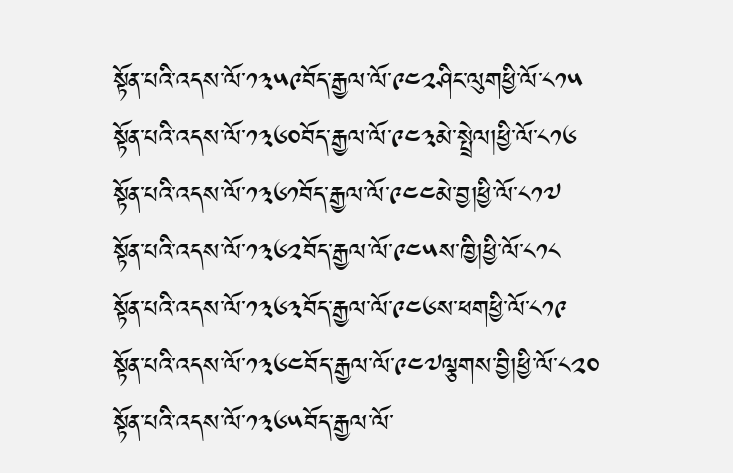སྟོན་པའི་འདས་ལོ་༡༣༥༩བོད་རྒྱལ་ལོ་༩༤༢ཤིང་ལུགཕྱི་ལོ་༨༡༥
སྟོན་པའི་འདས་ལོ་༡༣༦༠བོད་རྒྱལ་ལོ་༩༤༣མེ་སྤྲེལ།ཕྱི་ལོ་༨༡༦
སྟོན་པའི་འདས་ལོ་༡༣༦༡བོད་རྒྱལ་ལོ་༩༤༤མེ་བྱ།ཕྱི་ལོ་༨༡༧
སྟོན་པའི་འདས་ལོ་༡༣༦༢བོད་རྒྱལ་ལོ་༩༤༥ས་ཁྱི།ཕྱི་ལོ་༨༡༨
སྟོན་པའི་འདས་ལོ་༡༣༦༣བོད་རྒྱལ་ལོ་༩༤༦ས་ཕགཕྱི་ལོ་༨༡༩
སྟོན་པའི་འདས་ལོ་༡༣༦༤བོད་རྒྱལ་ལོ་༩༤༧ལྕགས་བྱི།ཕྱི་ལོ་༨༢༠
སྟོན་པའི་འདས་ལོ་༡༣༦༥བོད་རྒྱལ་ལོ་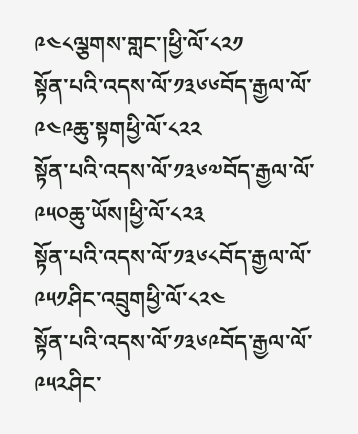༩༤༨ལྕགས་གླང་།ཕྱི་ལོ་༨༢༡
སྟོན་པའི་འདས་ལོ་༡༣༦༦བོད་རྒྱལ་ལོ་༩༤༩ཆུ་སྟགཕྱི་ལོ་༨༢༢
སྟོན་པའི་འདས་ལོ་༡༣༦༧བོད་རྒྱལ་ལོ་༩༥༠ཆུ་ཡོས།ཕྱི་ལོ་༨༢༣
སྟོན་པའི་འདས་ལོ་༡༣༦༨བོད་རྒྱལ་ལོ་༩༥༡ཤིང་འབྲུགཕྱི་ལོ་༨༢༤
སྟོན་པའི་འདས་ལོ་༡༣༦༩བོད་རྒྱལ་ལོ་༩༥༢ཤིང་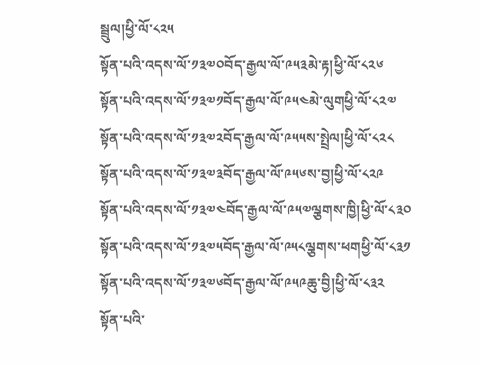སྦྲུལ།ཕྱི་ལོ་༨༢༥
སྟོན་པའི་འདས་ལོ་༡༣༧༠བོད་རྒྱལ་ལོ་༩༥༣མེ་རྟ།ཕྱི་ལོ་༨༢༦
སྟོན་པའི་འདས་ལོ་༡༣༧༡བོད་རྒྱལ་ལོ་༩༥༤མེ་ལུགཕྱི་ལོ་༨༢༧
སྟོན་པའི་འདས་ལོ་༡༣༧༢བོད་རྒྱལ་ལོ་༩༥༥ས་སྤྲེལ།ཕྱི་ལོ་༨༢༨
སྟོན་པའི་འདས་ལོ་༡༣༧༣བོད་རྒྱལ་ལོ་༩༥༦ས་བྱ།ཕྱི་ལོ་༨༢༩
སྟོན་པའི་འདས་ལོ་༡༣༧༤བོད་རྒྱལ་ལོ་༩༥༧ལྕགས་ཁྱི།ཕྱི་ལོ་༨༣༠
སྟོན་པའི་འདས་ལོ་༡༣༧༥བོད་རྒྱལ་ལོ་༩༥༨ལྕགས་ཕགཕྱི་ལོ་༨༣༡
སྟོན་པའི་འདས་ལོ་༡༣༧༦བོད་རྒྱལ་ལོ་༩༥༩ཆུ་བྱི།ཕྱི་ལོ་༨༣༢
སྟོན་པའི་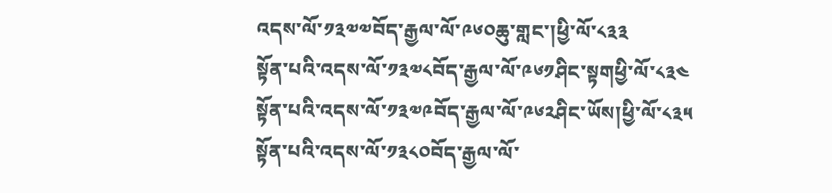འདས་ལོ་༡༣༧༧བོད་རྒྱལ་ལོ་༩༦༠ཆུ་གླང་།ཕྱི་ལོ་༨༣༣
སྟོན་པའི་འདས་ལོ་༡༣༧༨བོད་རྒྱལ་ལོ་༩༦༡ཤིང་སྟགཕྱི་ལོ་༨༣༤
སྟོན་པའི་འདས་ལོ་༡༣༧༩བོད་རྒྱལ་ལོ་༩༦༢ཤིང་ཡོས།ཕྱི་ལོ་༨༣༥
སྟོན་པའི་འདས་ལོ་༡༣༨༠བོད་རྒྱལ་ལོ་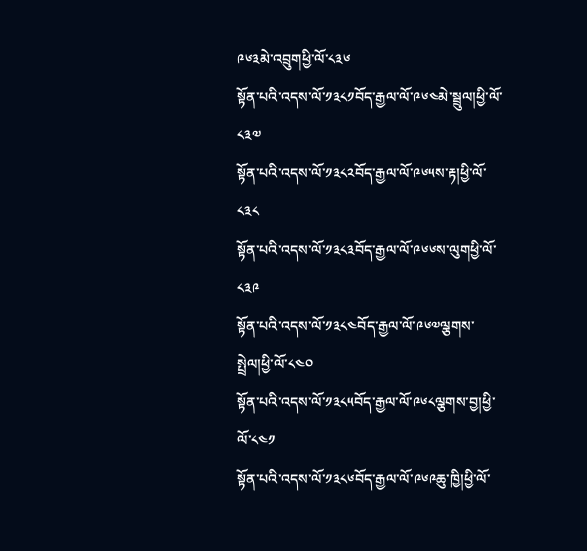༩༦༣མེ་འབྲུགཕྱི་ལོ་༨༣༦
སྟོན་པའི་འདས་ལོ་༡༣༨༡བོད་རྒྱལ་ལོ་༩༦༤མེ་སྦྲུལ།ཕྱི་ལོ་༨༣༧
སྟོན་པའི་འདས་ལོ་༡༣༨༢བོད་རྒྱལ་ལོ་༩༦༥ས་རྟ།ཕྱི་ལོ་༨༣༨
སྟོན་པའི་འདས་ལོ་༡༣༨༣བོད་རྒྱལ་ལོ་༩༦༦ས་ལུགཕྱི་ལོ་༨༣༩
སྟོན་པའི་འདས་ལོ་༡༣༨༤བོད་རྒྱལ་ལོ་༩༦༧ལྕགས་སྤྲེལ།ཕྱི་ལོ་༨༤༠
སྟོན་པའི་འདས་ལོ་༡༣༨༥བོད་རྒྱལ་ལོ་༩༦༨ལྕགས་བྱ།ཕྱི་ལོ་༨༤༡
སྟོན་པའི་འདས་ལོ་༡༣༨༦བོད་རྒྱལ་ལོ་༩༦༩ཆུ་ཁྱི།ཕྱི་ལོ་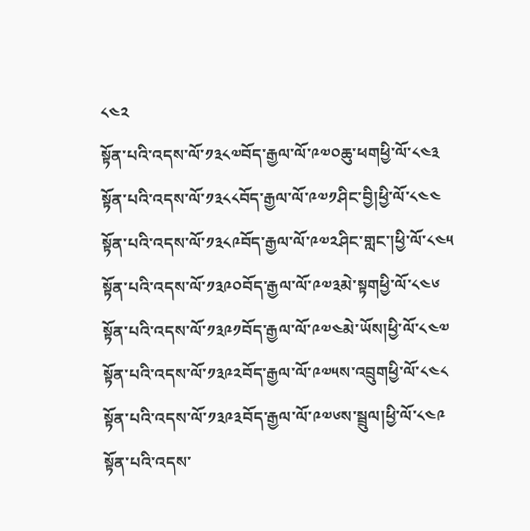༨༤༢
སྟོན་པའི་འདས་ལོ་༡༣༨༧བོད་རྒྱལ་ལོ་༩༧༠ཆུ་ཕགཕྱི་ལོ་༨༤༣
སྟོན་པའི་འདས་ལོ་༡༣༨༨བོད་རྒྱལ་ལོ་༩༧༡ཤིང་བྱི།ཕྱི་ལོ་༨༤༤
སྟོན་པའི་འདས་ལོ་༡༣༨༩བོད་རྒྱལ་ལོ་༩༧༢ཤིང་གླང་།ཕྱི་ལོ་༨༤༥
སྟོན་པའི་འདས་ལོ་༡༣༩༠བོད་རྒྱལ་ལོ་༩༧༣མེ་སྟགཕྱི་ལོ་༨༤༦
སྟོན་པའི་འདས་ལོ་༡༣༩༡བོད་རྒྱལ་ལོ་༩༧༤མེ་ཡོས།ཕྱི་ལོ་༨༤༧
སྟོན་པའི་འདས་ལོ་༡༣༩༢བོད་རྒྱལ་ལོ་༩༧༥ས་འབྲུགཕྱི་ལོ་༨༤༨
སྟོན་པའི་འདས་ལོ་༡༣༩༣བོད་རྒྱལ་ལོ་༩༧༦ས་སྦྲུལ།ཕྱི་ལོ་༨༤༩
སྟོན་པའི་འདས་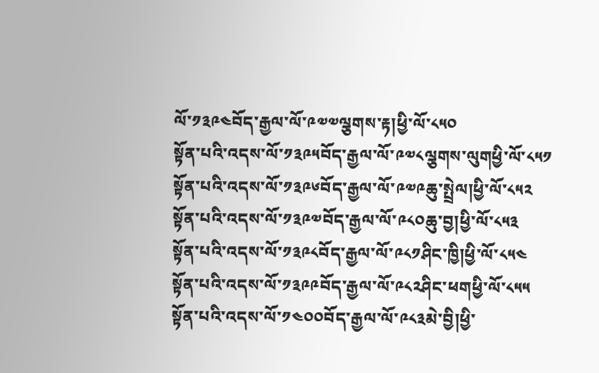ལོ་༡༣༩༤བོད་རྒྱལ་ལོ་༩༧༧ལྕགས་རྟ།ཕྱི་ལོ་༨༥༠
སྟོན་པའི་འདས་ལོ་༡༣༩༥བོད་རྒྱལ་ལོ་༩༧༨ལྕགས་ལུགཕྱི་ལོ་༨༥༡
སྟོན་པའི་འདས་ལོ་༡༣༩༦བོད་རྒྱལ་ལོ་༩༧༩ཆུ་སྤྲེལ།ཕྱི་ལོ་༨༥༢
སྟོན་པའི་འདས་ལོ་༡༣༩༧བོད་རྒྱལ་ལོ་༩༨༠ཆུ་བྱ།ཕྱི་ལོ་༨༥༣
སྟོན་པའི་འདས་ལོ་༡༣༩༨བོད་རྒྱལ་ལོ་༩༨༡ཤིང་ཁྱི།ཕྱི་ལོ་༨༥༤
སྟོན་པའི་འདས་ལོ་༡༣༩༩བོད་རྒྱལ་ལོ་༩༨༢ཤིང་ཕགཕྱི་ལོ་༨༥༥
སྟོན་པའི་འདས་ལོ་༡༤༠༠བོད་རྒྱལ་ལོ་༩༨༣མེ་བྱི།ཕྱི་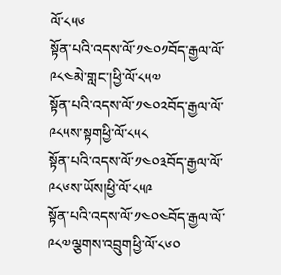ལོ་༨༥༦
སྟོན་པའི་འདས་ལོ་༡༤༠༡བོད་རྒྱལ་ལོ་༩༨༤མེ་གླང་།ཕྱི་ལོ་༨༥༧
སྟོན་པའི་འདས་ལོ་༡༤༠༢བོད་རྒྱལ་ལོ་༩༨༥ས་སྟགཕྱི་ལོ་༨༥༨
སྟོན་པའི་འདས་ལོ་༡༤༠༣བོད་རྒྱལ་ལོ་༩༨༦ས་ཡོས།ཕྱི་ལོ་༨༥༩
སྟོན་པའི་འདས་ལོ་༡༤༠༤བོད་རྒྱལ་ལོ་༩༨༧ལྕགས་འབྲུགཕྱི་ལོ་༨༦༠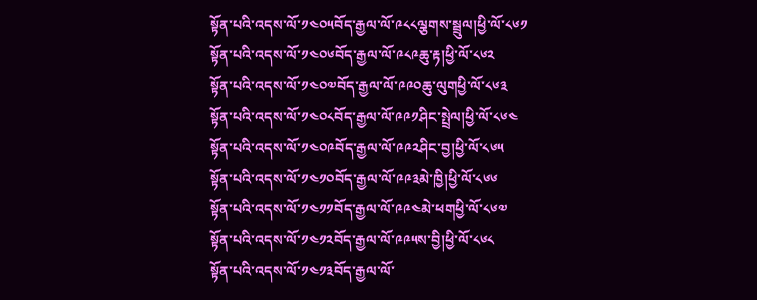སྟོན་པའི་འདས་ལོ་༡༤༠༥བོད་རྒྱལ་ལོ་༩༨༨ལྕགས་སྦྲུལ།ཕྱི་ལོ་༨༦༡
སྟོན་པའི་འདས་ལོ་༡༤༠༦བོད་རྒྱལ་ལོ་༩༨༩ཆུ་རྟ།ཕྱི་ལོ་༨༦༢
སྟོན་པའི་འདས་ལོ་༡༤༠༧བོད་རྒྱལ་ལོ་༩༩༠ཆུ་ལུགཕྱི་ལོ་༨༦༣
སྟོན་པའི་འདས་ལོ་༡༤༠༨བོད་རྒྱལ་ལོ་༩༩༡ཤིང་སྤྲེལ།ཕྱི་ལོ་༨༦༤
སྟོན་པའི་འདས་ལོ་༡༤༠༩བོད་རྒྱལ་ལོ་༩༩༢ཤིང་བྱ།ཕྱི་ལོ་༨༦༥
སྟོན་པའི་འདས་ལོ་༡༤༡༠བོད་རྒྱལ་ལོ་༩༩༣མེ་ཁྱི།ཕྱི་ལོ་༨༦༦
སྟོན་པའི་འདས་ལོ་༡༤༡༡བོད་རྒྱལ་ལོ་༩༩༤མེ་ཕགཕྱི་ལོ་༨༦༧
སྟོན་པའི་འདས་ལོ་༡༤༡༢བོད་རྒྱལ་ལོ་༩༩༥ས་བྱི།ཕྱི་ལོ་༨༦༨
སྟོན་པའི་འདས་ལོ་༡༤༡༣བོད་རྒྱལ་ལོ་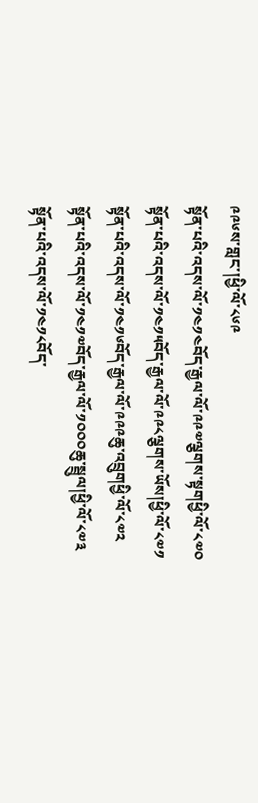༩༩༦ས་གླང་།ཕྱི་ལོ་༨༦༩
སྟོན་པའི་འདས་ལོ་༡༤༡༤བོད་རྒྱལ་ལོ་༩༩༧ལྕགས་སྟགཕྱི་ལོ་༨༧༠
སྟོན་པའི་འདས་ལོ་༡༤༡༥བོད་རྒྱལ་ལོ་༩༩༨ལྕགས་ཡོས།ཕྱི་ལོ་༨༧༡
སྟོན་པའི་འདས་ལོ་༡༤༡༦བོད་རྒྱལ་ལོ་༩༩༩ཆུ་འབྲུགཕྱི་ལོ་༨༧༢
སྟོན་པའི་འདས་ལོ་༡༤༡༧བོད་རྒྱལ་ལོ་༡༠༠༠ཆུ་སྦྲུལ།ཕྱི་ལོ་༨༧༣
སྟོན་པའི་འདས་ལོ་༡༤༡༨བོད་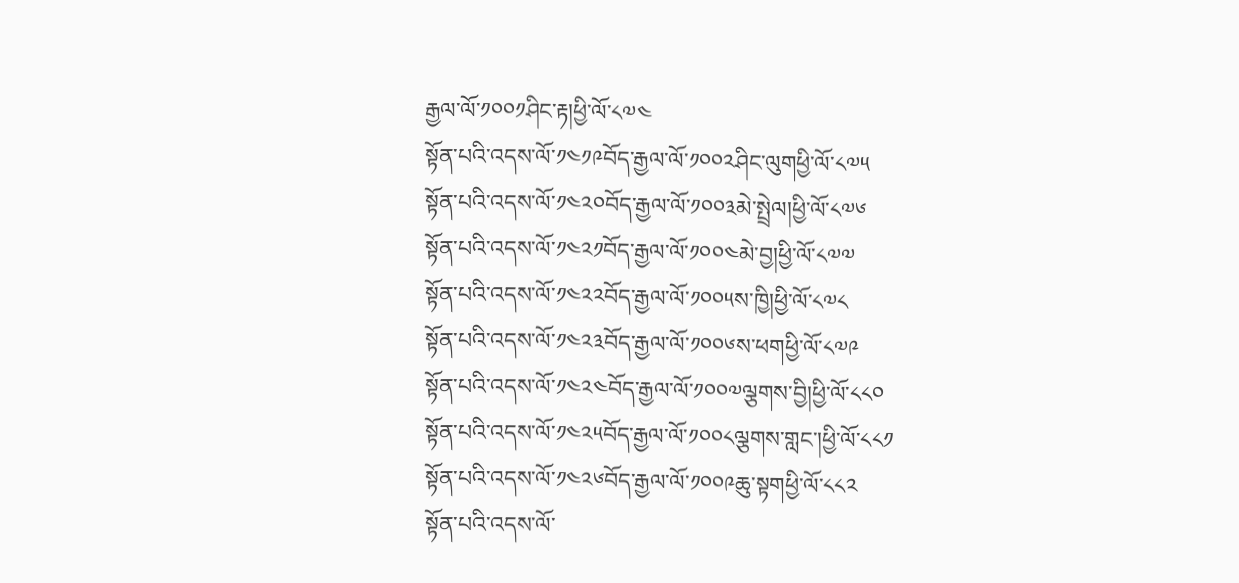རྒྱལ་ལོ་༡༠༠༡ཤིང་རྟ།ཕྱི་ལོ་༨༧༤
སྟོན་པའི་འདས་ལོ་༡༤༡༩བོད་རྒྱལ་ལོ་༡༠༠༢ཤིང་ལུགཕྱི་ལོ་༨༧༥
སྟོན་པའི་འདས་ལོ་༡༤༢༠བོད་རྒྱལ་ལོ་༡༠༠༣མེ་སྤྲེལ།ཕྱི་ལོ་༨༧༦
སྟོན་པའི་འདས་ལོ་༡༤༢༡བོད་རྒྱལ་ལོ་༡༠༠༤མེ་བྱ།ཕྱི་ལོ་༨༧༧
སྟོན་པའི་འདས་ལོ་༡༤༢༢བོད་རྒྱལ་ལོ་༡༠༠༥ས་ཁྱི།ཕྱི་ལོ་༨༧༨
སྟོན་པའི་འདས་ལོ་༡༤༢༣བོད་རྒྱལ་ལོ་༡༠༠༦ས་ཕགཕྱི་ལོ་༨༧༩
སྟོན་པའི་འདས་ལོ་༡༤༢༤བོད་རྒྱལ་ལོ་༡༠༠༧ལྕགས་བྱི།ཕྱི་ལོ་༨༨༠
སྟོན་པའི་འདས་ལོ་༡༤༢༥བོད་རྒྱལ་ལོ་༡༠༠༨ལྕགས་གླང་།ཕྱི་ལོ་༨༨༡
སྟོན་པའི་འདས་ལོ་༡༤༢༦བོད་རྒྱལ་ལོ་༡༠༠༩ཆུ་སྟགཕྱི་ལོ་༨༨༢
སྟོན་པའི་འདས་ལོ་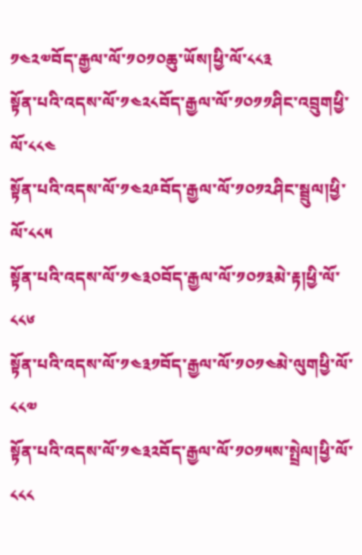༡༤༢༧བོད་རྒྱལ་ལོ་༡༠༡༠ཆུ་ཡོས།ཕྱི་ལོ་༨༨༣
སྟོན་པའི་འདས་ལོ་༡༤༢༨བོད་རྒྱལ་ལོ་༡༠༡༡ཤིང་འབྲུགཕྱི་ལོ་༨༨༤
སྟོན་པའི་འདས་ལོ་༡༤༢༩བོད་རྒྱལ་ལོ་༡༠༡༢ཤིང་སྦྲུལ།ཕྱི་ལོ་༨༨༥
སྟོན་པའི་འདས་ལོ་༡༤༣༠བོད་རྒྱལ་ལོ་༡༠༡༣མེ་རྟ།ཕྱི་ལོ་༨༨༦
སྟོན་པའི་འདས་ལོ་༡༤༣༡བོད་རྒྱལ་ལོ་༡༠༡༤མེ་ལུགཕྱི་ལོ་༨༨༧
སྟོན་པའི་འདས་ལོ་༡༤༣༢བོད་རྒྱལ་ལོ་༡༠༡༥ས་སྤྲེལ།ཕྱི་ལོ་༨༨༨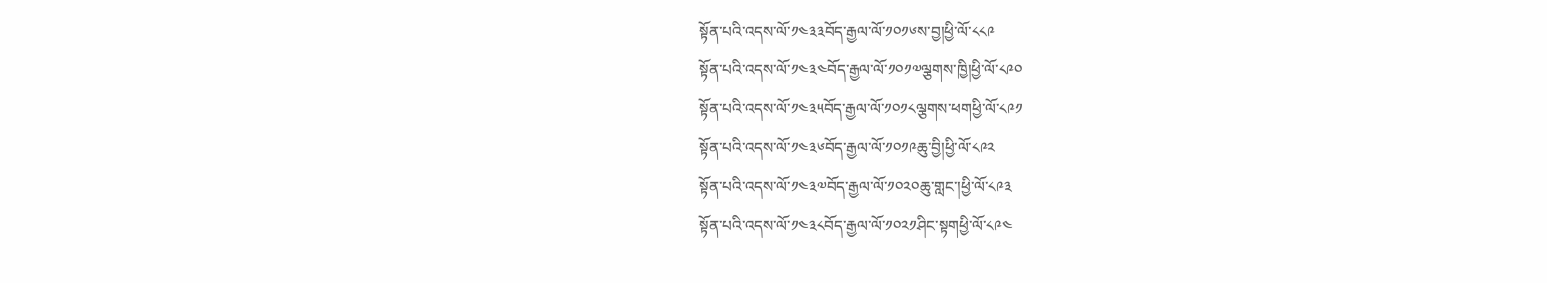སྟོན་པའི་འདས་ལོ་༡༤༣༣བོད་རྒྱལ་ལོ་༡༠༡༦ས་བྱ།ཕྱི་ལོ་༨༨༩
སྟོན་པའི་འདས་ལོ་༡༤༣༤བོད་རྒྱལ་ལོ་༡༠༡༧ལྕགས་ཁྱི།ཕྱི་ལོ་༨༩༠
སྟོན་པའི་འདས་ལོ་༡༤༣༥བོད་རྒྱལ་ལོ་༡༠༡༨ལྕགས་ཕགཕྱི་ལོ་༨༩༡
སྟོན་པའི་འདས་ལོ་༡༤༣༦བོད་རྒྱལ་ལོ་༡༠༡༩ཆུ་བྱི།ཕྱི་ལོ་༨༩༢
སྟོན་པའི་འདས་ལོ་༡༤༣༧བོད་རྒྱལ་ལོ་༡༠༢༠ཆུ་གླང་།ཕྱི་ལོ་༨༩༣
སྟོན་པའི་འདས་ལོ་༡༤༣༨བོད་རྒྱལ་ལོ་༡༠༢༡ཤིང་སྟགཕྱི་ལོ་༨༩༤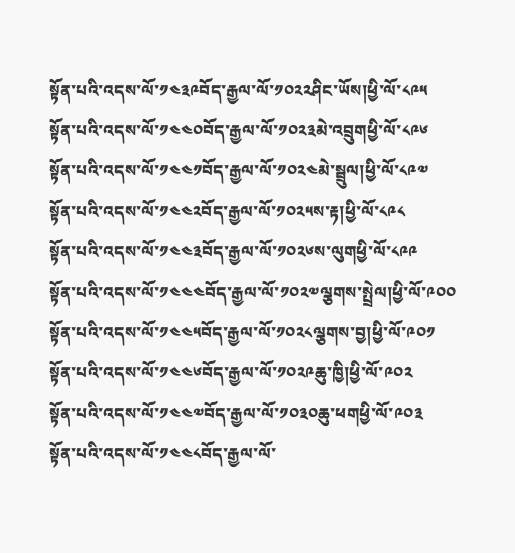སྟོན་པའི་འདས་ལོ་༡༤༣༩བོད་རྒྱལ་ལོ་༡༠༢༢ཤིང་ཡོས།ཕྱི་ལོ་༨༩༥
སྟོན་པའི་འདས་ལོ་༡༤༤༠བོད་རྒྱལ་ལོ་༡༠༢༣མེ་འབྲུགཕྱི་ལོ་༨༩༦
སྟོན་པའི་འདས་ལོ་༡༤༤༡བོད་རྒྱལ་ལོ་༡༠༢༤མེ་སྦྲུལ།ཕྱི་ལོ་༨༩༧
སྟོན་པའི་འདས་ལོ་༡༤༤༢བོད་རྒྱལ་ལོ་༡༠༢༥ས་རྟ།ཕྱི་ལོ་༨༩༨
སྟོན་པའི་འདས་ལོ་༡༤༤༣བོད་རྒྱལ་ལོ་༡༠༢༦ས་ལུགཕྱི་ལོ་༨༩༩
སྟོན་པའི་འདས་ལོ་༡༤༤༤བོད་རྒྱལ་ལོ་༡༠༢༧ལྕགས་སྤྲེལ།ཕྱི་ལོ་༩༠༠
སྟོན་པའི་འདས་ལོ་༡༤༤༥བོད་རྒྱལ་ལོ་༡༠༢༨ལྕགས་བྱ།ཕྱི་ལོ་༩༠༡
སྟོན་པའི་འདས་ལོ་༡༤༤༦བོད་རྒྱལ་ལོ་༡༠༢༩ཆུ་ཁྱི།ཕྱི་ལོ་༩༠༢
སྟོན་པའི་འདས་ལོ་༡༤༤༧བོད་རྒྱལ་ལོ་༡༠༣༠ཆུ་ཕགཕྱི་ལོ་༩༠༣
སྟོན་པའི་འདས་ལོ་༡༤༤༨བོད་རྒྱལ་ལོ་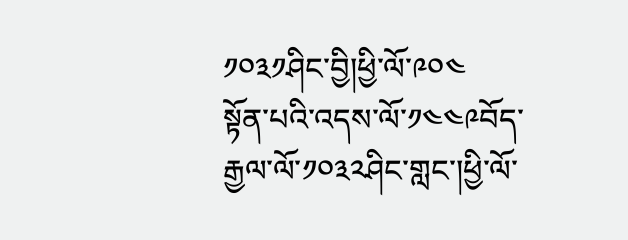༡༠༣༡ཤིང་བྱི།ཕྱི་ལོ་༩༠༤
སྟོན་པའི་འདས་ལོ་༡༤༤༩བོད་རྒྱལ་ལོ་༡༠༣༢ཤིང་གླང་།ཕྱི་ལོ་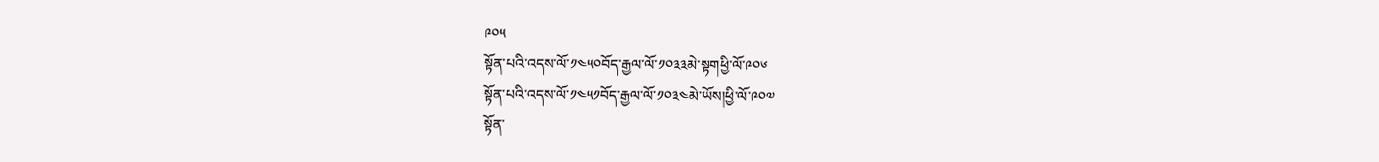༩༠༥
སྟོན་པའི་འདས་ལོ་༡༤༥༠བོད་རྒྱལ་ལོ་༡༠༣༣མེ་སྟགཕྱི་ལོ་༩༠༦
སྟོན་པའི་འདས་ལོ་༡༤༥༡བོད་རྒྱལ་ལོ་༡༠༣༤མེ་ཡོས།ཕྱི་ལོ་༩༠༧
སྟོན་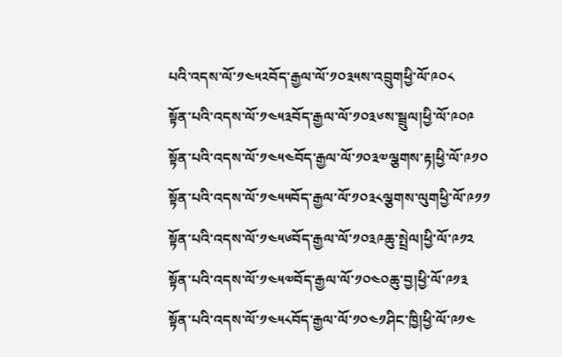པའི་འདས་ལོ་༡༤༥༢བོད་རྒྱལ་ལོ་༡༠༣༥ས་འབྲུགཕྱི་ལོ་༩༠༨
སྟོན་པའི་འདས་ལོ་༡༤༥༣བོད་རྒྱལ་ལོ་༡༠༣༦ས་སྦྲུལ།ཕྱི་ལོ་༩༠༩
སྟོན་པའི་འདས་ལོ་༡༤༥༤བོད་རྒྱལ་ལོ་༡༠༣༧ལྕགས་རྟ།ཕྱི་ལོ་༩༡༠
སྟོན་པའི་འདས་ལོ་༡༤༥༥བོད་རྒྱལ་ལོ་༡༠༣༨ལྕགས་ལུགཕྱི་ལོ་༩༡༡
སྟོན་པའི་འདས་ལོ་༡༤༥༦བོད་རྒྱལ་ལོ་༡༠༣༩ཆུ་སྤྲེལ།ཕྱི་ལོ་༩༡༢
སྟོན་པའི་འདས་ལོ་༡༤༥༧བོད་རྒྱལ་ལོ་༡༠༤༠ཆུ་བྱ།ཕྱི་ལོ་༩༡༣
སྟོན་པའི་འདས་ལོ་༡༤༥༨བོད་རྒྱལ་ལོ་༡༠༤༡ཤིང་ཁྱི།ཕྱི་ལོ་༩༡༤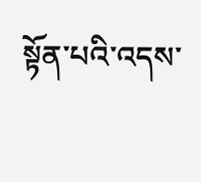སྟོན་པའི་འདས་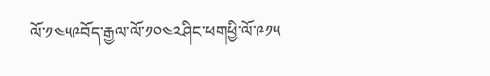ལོ་༡༤༥༩བོད་རྒྱལ་ལོ་༡༠༤༢ཤིང་ཕགཕྱི་ལོ་༩༡༥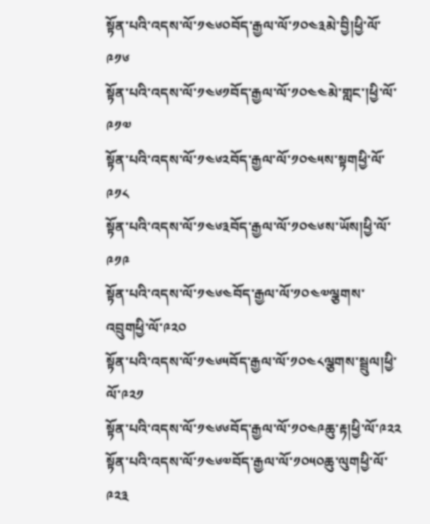སྟོན་པའི་འདས་ལོ་༡༤༦༠བོད་རྒྱལ་ལོ་༡༠༤༣མེ་བྱི།ཕྱི་ལོ་༩༡༦
སྟོན་པའི་འདས་ལོ་༡༤༦༡བོད་རྒྱལ་ལོ་༡༠༤༤མེ་གླང་།ཕྱི་ལོ་༩༡༧
སྟོན་པའི་འདས་ལོ་༡༤༦༢བོད་རྒྱལ་ལོ་༡༠༤༥ས་སྟགཕྱི་ལོ་༩༡༨
སྟོན་པའི་འདས་ལོ་༡༤༦༣བོད་རྒྱལ་ལོ་༡༠༤༦ས་ཡོས།ཕྱི་ལོ་༩༡༩
སྟོན་པའི་འདས་ལོ་༡༤༦༤བོད་རྒྱལ་ལོ་༡༠༤༧ལྕགས་འབྲུགཕྱི་ལོ་༩༢༠
སྟོན་པའི་འདས་ལོ་༡༤༦༥བོད་རྒྱལ་ལོ་༡༠༤༨ལྕགས་སྦྲུལ།ཕྱི་ལོ་༩༢༡
སྟོན་པའི་འདས་ལོ་༡༤༦༦བོད་རྒྱལ་ལོ་༡༠༤༩ཆུ་རྟ།ཕྱི་ལོ་༩༢༢
སྟོན་པའི་འདས་ལོ་༡༤༦༧བོད་རྒྱལ་ལོ་༡༠༥༠ཆུ་ལུགཕྱི་ལོ་༩༢༣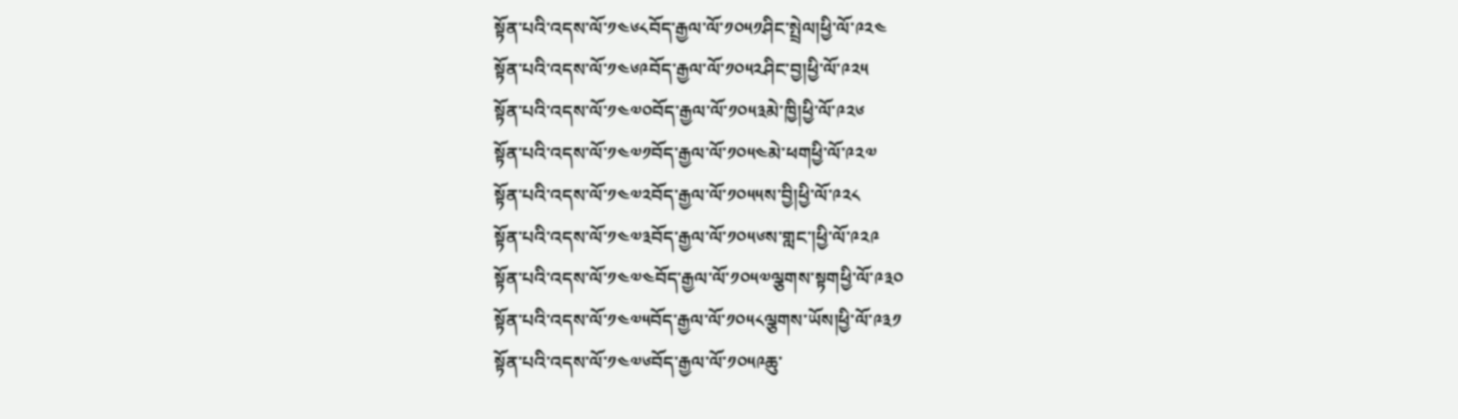སྟོན་པའི་འདས་ལོ་༡༤༦༨བོད་རྒྱལ་ལོ་༡༠༥༡ཤིང་སྤྲེལ།ཕྱི་ལོ་༩༢༤
སྟོན་པའི་འདས་ལོ་༡༤༦༩བོད་རྒྱལ་ལོ་༡༠༥༢ཤིང་བྱ།ཕྱི་ལོ་༩༢༥
སྟོན་པའི་འདས་ལོ་༡༤༧༠བོད་རྒྱལ་ལོ་༡༠༥༣མེ་ཁྱི།ཕྱི་ལོ་༩༢༦
སྟོན་པའི་འདས་ལོ་༡༤༧༡བོད་རྒྱལ་ལོ་༡༠༥༤མེ་ཕགཕྱི་ལོ་༩༢༧
སྟོན་པའི་འདས་ལོ་༡༤༧༢བོད་རྒྱལ་ལོ་༡༠༥༥ས་བྱི།ཕྱི་ལོ་༩༢༨
སྟོན་པའི་འདས་ལོ་༡༤༧༣བོད་རྒྱལ་ལོ་༡༠༥༦ས་གླང་།ཕྱི་ལོ་༩༢༩
སྟོན་པའི་འདས་ལོ་༡༤༧༤བོད་རྒྱལ་ལོ་༡༠༥༧ལྕགས་སྟགཕྱི་ལོ་༩༣༠
སྟོན་པའི་འདས་ལོ་༡༤༧༥བོད་རྒྱལ་ལོ་༡༠༥༨ལྕགས་ཡོས།ཕྱི་ལོ་༩༣༡
སྟོན་པའི་འདས་ལོ་༡༤༧༦བོད་རྒྱལ་ལོ་༡༠༥༩ཆུ་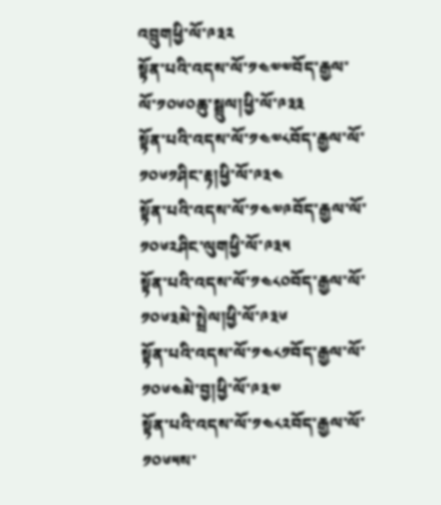འབྲུགཕྱི་ལོ་༩༣༢
སྟོན་པའི་འདས་ལོ་༡༤༧༧བོད་རྒྱལ་ལོ་༡༠༦༠ཆུ་སྦྲུལ།ཕྱི་ལོ་༩༣༣
སྟོན་པའི་འདས་ལོ་༡༤༧༨བོད་རྒྱལ་ལོ་༡༠༦༡ཤིང་རྟ།ཕྱི་ལོ་༩༣༤
སྟོན་པའི་འདས་ལོ་༡༤༧༩བོད་རྒྱལ་ལོ་༡༠༦༢ཤིང་ལུགཕྱི་ལོ་༩༣༥
སྟོན་པའི་འདས་ལོ་༡༤༨༠བོད་རྒྱལ་ལོ་༡༠༦༣མེ་སྤྲེལ།ཕྱི་ལོ་༩༣༦
སྟོན་པའི་འདས་ལོ་༡༤༨༡བོད་རྒྱལ་ལོ་༡༠༦༤མེ་བྱ།ཕྱི་ལོ་༩༣༧
སྟོན་པའི་འདས་ལོ་༡༤༨༢བོད་རྒྱལ་ལོ་༡༠༦༥ས་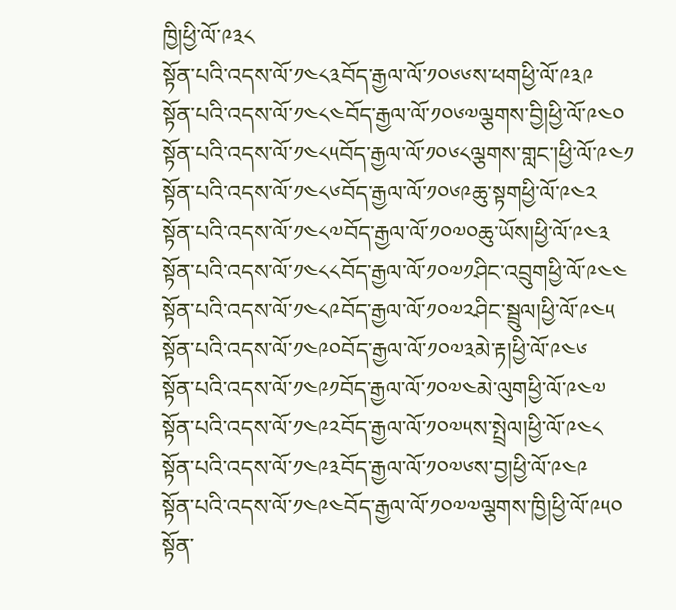ཁྱི།ཕྱི་ལོ་༩༣༨
སྟོན་པའི་འདས་ལོ་༡༤༨༣བོད་རྒྱལ་ལོ་༡༠༦༦ས་ཕགཕྱི་ལོ་༩༣༩
སྟོན་པའི་འདས་ལོ་༡༤༨༤བོད་རྒྱལ་ལོ་༡༠༦༧ལྕགས་བྱི།ཕྱི་ལོ་༩༤༠
སྟོན་པའི་འདས་ལོ་༡༤༨༥བོད་རྒྱལ་ལོ་༡༠༦༨ལྕགས་གླང་།ཕྱི་ལོ་༩༤༡
སྟོན་པའི་འདས་ལོ་༡༤༨༦བོད་རྒྱལ་ལོ་༡༠༦༩ཆུ་སྟགཕྱི་ལོ་༩༤༢
སྟོན་པའི་འདས་ལོ་༡༤༨༧བོད་རྒྱལ་ལོ་༡༠༧༠ཆུ་ཡོས།ཕྱི་ལོ་༩༤༣
སྟོན་པའི་འདས་ལོ་༡༤༨༨བོད་རྒྱལ་ལོ་༡༠༧༡ཤིང་འབྲུགཕྱི་ལོ་༩༤༤
སྟོན་པའི་འདས་ལོ་༡༤༨༩བོད་རྒྱལ་ལོ་༡༠༧༢ཤིང་སྦྲུལ།ཕྱི་ལོ་༩༤༥
སྟོན་པའི་འདས་ལོ་༡༤༩༠བོད་རྒྱལ་ལོ་༡༠༧༣མེ་རྟ།ཕྱི་ལོ་༩༤༦
སྟོན་པའི་འདས་ལོ་༡༤༩༡བོད་རྒྱལ་ལོ་༡༠༧༤མེ་ལུགཕྱི་ལོ་༩༤༧
སྟོན་པའི་འདས་ལོ་༡༤༩༢བོད་རྒྱལ་ལོ་༡༠༧༥ས་སྤྲེལ།ཕྱི་ལོ་༩༤༨
སྟོན་པའི་འདས་ལོ་༡༤༩༣བོད་རྒྱལ་ལོ་༡༠༧༦ས་བྱ།ཕྱི་ལོ་༩༤༩
སྟོན་པའི་འདས་ལོ་༡༤༩༤བོད་རྒྱལ་ལོ་༡༠༧༧ལྕགས་ཁྱི།ཕྱི་ལོ་༩༥༠
སྟོན་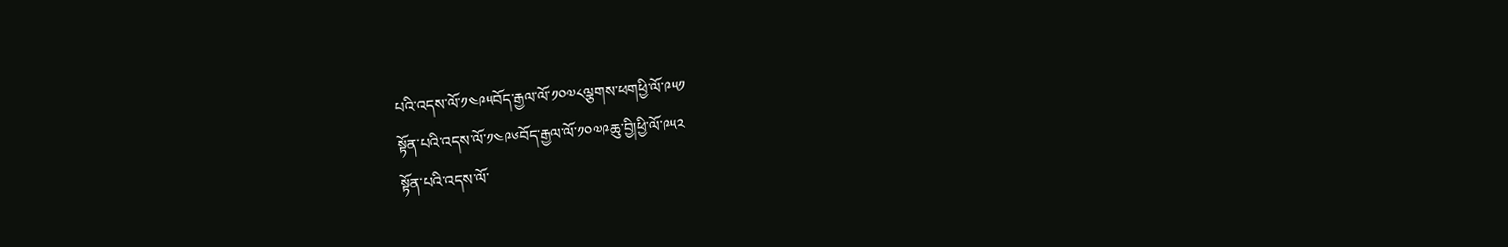པའི་འདས་ལོ་༡༤༩༥བོད་རྒྱལ་ལོ་༡༠༧༨ལྕགས་ཕགཕྱི་ལོ་༩༥༡
སྟོན་པའི་འདས་ལོ་༡༤༩༦བོད་རྒྱལ་ལོ་༡༠༧༩ཆུ་བྱི།ཕྱི་ལོ་༩༥༢
སྟོན་པའི་འདས་ལོ་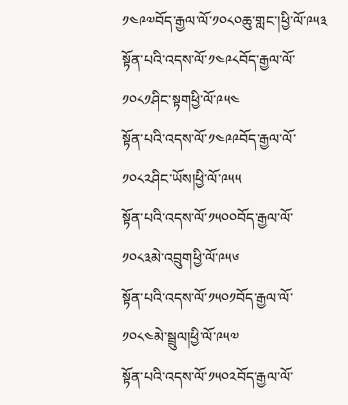༡༤༩༧བོད་རྒྱལ་ལོ་༡༠༨༠ཆུ་གླང་།ཕྱི་ལོ་༩༥༣
སྟོན་པའི་འདས་ལོ་༡༤༩༨བོད་རྒྱལ་ལོ་༡༠༨༡ཤིང་སྟགཕྱི་ལོ་༩༥༤
སྟོན་པའི་འདས་ལོ་༡༤༩༩བོད་རྒྱལ་ལོ་༡༠༨༢ཤིང་ཡོས།ཕྱི་ལོ་༩༥༥
སྟོན་པའི་འདས་ལོ་༡༥༠༠བོད་རྒྱལ་ལོ་༡༠༨༣མེ་འབྲུགཕྱི་ལོ་༩༥༦
སྟོན་པའི་འདས་ལོ་༡༥༠༡བོད་རྒྱལ་ལོ་༡༠༨༤མེ་སྦྲུལ།ཕྱི་ལོ་༩༥༧
སྟོན་པའི་འདས་ལོ་༡༥༠༢བོད་རྒྱལ་ལོ་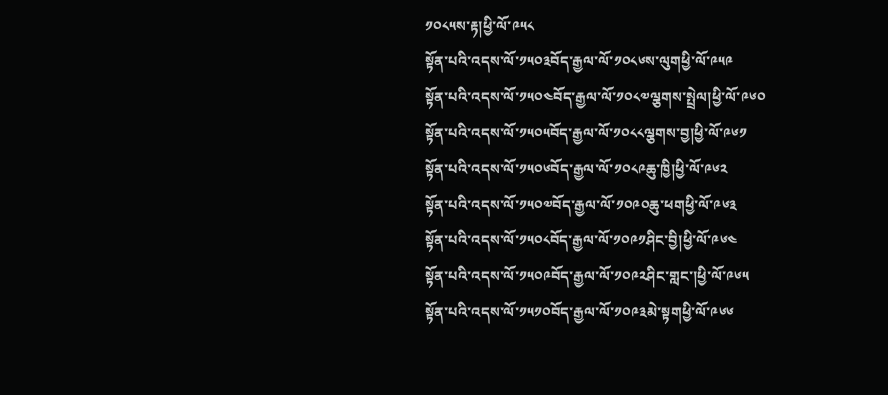༡༠༨༥ས་རྟ།ཕྱི་ལོ་༩༥༨
སྟོན་པའི་འདས་ལོ་༡༥༠༣བོད་རྒྱལ་ལོ་༡༠༨༦ས་ལུགཕྱི་ལོ་༩༥༩
སྟོན་པའི་འདས་ལོ་༡༥༠༤བོད་རྒྱལ་ལོ་༡༠༨༧ལྕགས་སྤྲེལ།ཕྱི་ལོ་༩༦༠
སྟོན་པའི་འདས་ལོ་༡༥༠༥བོད་རྒྱལ་ལོ་༡༠༨༨ལྕགས་བྱ།ཕྱི་ལོ་༩༦༡
སྟོན་པའི་འདས་ལོ་༡༥༠༦བོད་རྒྱལ་ལོ་༡༠༨༩ཆུ་ཁྱི།ཕྱི་ལོ་༩༦༢
སྟོན་པའི་འདས་ལོ་༡༥༠༧བོད་རྒྱལ་ལོ་༡༠༩༠ཆུ་ཕགཕྱི་ལོ་༩༦༣
སྟོན་པའི་འདས་ལོ་༡༥༠༨བོད་རྒྱལ་ལོ་༡༠༩༡ཤིང་བྱི།ཕྱི་ལོ་༩༦༤
སྟོན་པའི་འདས་ལོ་༡༥༠༩བོད་རྒྱལ་ལོ་༡༠༩༢ཤིང་གླང་།ཕྱི་ལོ་༩༦༥
སྟོན་པའི་འདས་ལོ་༡༥༡༠བོད་རྒྱལ་ལོ་༡༠༩༣མེ་སྟགཕྱི་ལོ་༩༦༦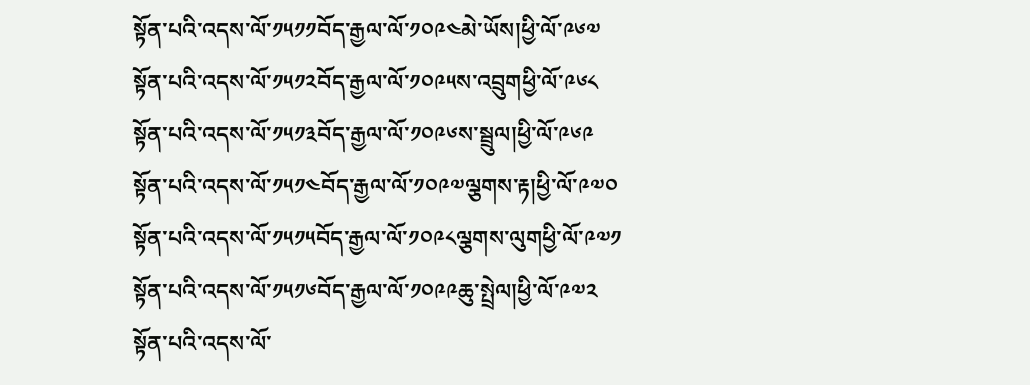སྟོན་པའི་འདས་ལོ་༡༥༡༡བོད་རྒྱལ་ལོ་༡༠༩༤མེ་ཡོས།ཕྱི་ལོ་༩༦༧
སྟོན་པའི་འདས་ལོ་༡༥༡༢བོད་རྒྱལ་ལོ་༡༠༩༥ས་འབྲུགཕྱི་ལོ་༩༦༨
སྟོན་པའི་འདས་ལོ་༡༥༡༣བོད་རྒྱལ་ལོ་༡༠༩༦ས་སྦྲུལ།ཕྱི་ལོ་༩༦༩
སྟོན་པའི་འདས་ལོ་༡༥༡༤བོད་རྒྱལ་ལོ་༡༠༩༧ལྕགས་རྟ།ཕྱི་ལོ་༩༧༠
སྟོན་པའི་འདས་ལོ་༡༥༡༥བོད་རྒྱལ་ལོ་༡༠༩༨ལྕགས་ལུགཕྱི་ལོ་༩༧༡
སྟོན་པའི་འདས་ལོ་༡༥༡༦བོད་རྒྱལ་ལོ་༡༠༩༩ཆུ་སྤྲེལ།ཕྱི་ལོ་༩༧༢
སྟོན་པའི་འདས་ལོ་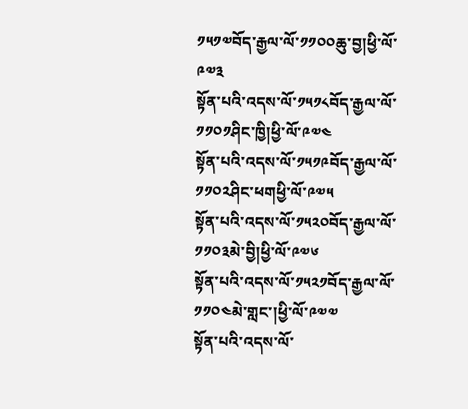༡༥༡༧བོད་རྒྱལ་ལོ་༡༡༠༠ཆུ་བྱ།ཕྱི་ལོ་༩༧༣
སྟོན་པའི་འདས་ལོ་༡༥༡༨བོད་རྒྱལ་ལོ་༡༡༠༡ཤིང་ཁྱི།ཕྱི་ལོ་༩༧༤
སྟོན་པའི་འདས་ལོ་༡༥༡༩བོད་རྒྱལ་ལོ་༡༡༠༢ཤིང་ཕགཕྱི་ལོ་༩༧༥
སྟོན་པའི་འདས་ལོ་༡༥༢༠བོད་རྒྱལ་ལོ་༡༡༠༣མེ་བྱི།ཕྱི་ལོ་༩༧༦
སྟོན་པའི་འདས་ལོ་༡༥༢༡བོད་རྒྱལ་ལོ་༡༡༠༤མེ་གླང་།ཕྱི་ལོ་༩༧༧
སྟོན་པའི་འདས་ལོ་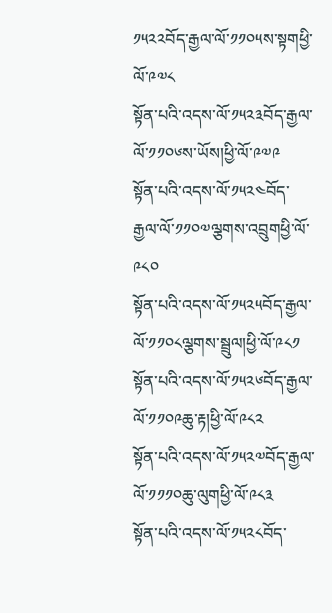༡༥༢༢བོད་རྒྱལ་ལོ་༡༡༠༥ས་སྟགཕྱི་ལོ་༩༧༨
སྟོན་པའི་འདས་ལོ་༡༥༢༣བོད་རྒྱལ་ལོ་༡༡༠༦ས་ཡོས།ཕྱི་ལོ་༩༧༩
སྟོན་པའི་འདས་ལོ་༡༥༢༤བོད་རྒྱལ་ལོ་༡༡༠༧ལྕགས་འབྲུགཕྱི་ལོ་༩༨༠
སྟོན་པའི་འདས་ལོ་༡༥༢༥བོད་རྒྱལ་ལོ་༡༡༠༨ལྕགས་སྦྲུལ།ཕྱི་ལོ་༩༨༡
སྟོན་པའི་འདས་ལོ་༡༥༢༦བོད་རྒྱལ་ལོ་༡༡༠༩ཆུ་རྟ།ཕྱི་ལོ་༩༨༢
སྟོན་པའི་འདས་ལོ་༡༥༢༧བོད་རྒྱལ་ལོ་༡༡༡༠ཆུ་ལུགཕྱི་ལོ་༩༨༣
སྟོན་པའི་འདས་ལོ་༡༥༢༨བོད་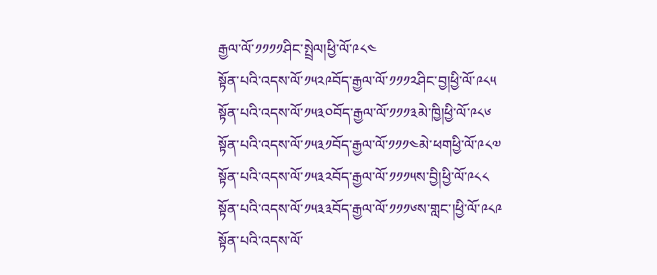རྒྱལ་ལོ་༡༡༡༡ཤིང་སྤྲེལ།ཕྱི་ལོ་༩༨༤
སྟོན་པའི་འདས་ལོ་༡༥༢༩བོད་རྒྱལ་ལོ་༡༡༡༢ཤིང་བྱ།ཕྱི་ལོ་༩༨༥
སྟོན་པའི་འདས་ལོ་༡༥༣༠བོད་རྒྱལ་ལོ་༡༡༡༣མེ་ཁྱི།ཕྱི་ལོ་༩༨༦
སྟོན་པའི་འདས་ལོ་༡༥༣༡བོད་རྒྱལ་ལོ་༡༡༡༤མེ་ཕགཕྱི་ལོ་༩༨༧
སྟོན་པའི་འདས་ལོ་༡༥༣༢བོད་རྒྱལ་ལོ་༡༡༡༥ས་བྱི།ཕྱི་ལོ་༩༨༨
སྟོན་པའི་འདས་ལོ་༡༥༣༣བོད་རྒྱལ་ལོ་༡༡༡༦ས་གླང་།ཕྱི་ལོ་༩༨༩
སྟོན་པའི་འདས་ལོ་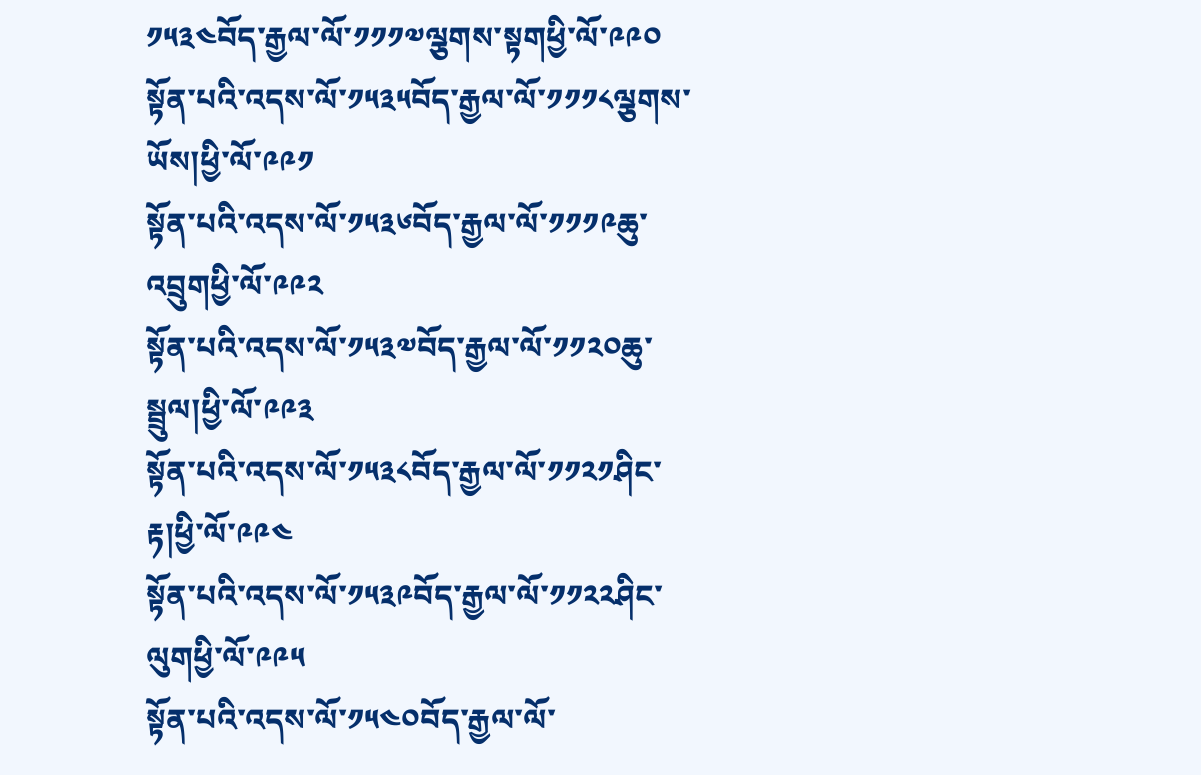༡༥༣༤བོད་རྒྱལ་ལོ་༡༡༡༧ལྕགས་སྟགཕྱི་ལོ་༩༩༠
སྟོན་པའི་འདས་ལོ་༡༥༣༥བོད་རྒྱལ་ལོ་༡༡༡༨ལྕགས་ཡོས།ཕྱི་ལོ་༩༩༡
སྟོན་པའི་འདས་ལོ་༡༥༣༦བོད་རྒྱལ་ལོ་༡༡༡༩ཆུ་འབྲུགཕྱི་ལོ་༩༩༢
སྟོན་པའི་འདས་ལོ་༡༥༣༧བོད་རྒྱལ་ལོ་༡༡༢༠ཆུ་སྦྲུལ།ཕྱི་ལོ་༩༩༣
སྟོན་པའི་འདས་ལོ་༡༥༣༨བོད་རྒྱལ་ལོ་༡༡༢༡ཤིང་རྟ།ཕྱི་ལོ་༩༩༤
སྟོན་པའི་འདས་ལོ་༡༥༣༩བོད་རྒྱལ་ལོ་༡༡༢༢ཤིང་ལུགཕྱི་ལོ་༩༩༥
སྟོན་པའི་འདས་ལོ་༡༥༤༠བོད་རྒྱལ་ལོ་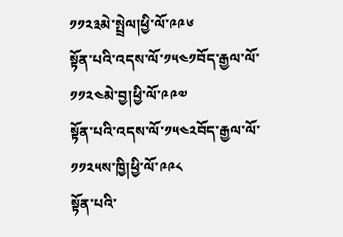༡༡༢༣མེ་སྤྲེལ།ཕྱི་ལོ་༩༩༦
སྟོན་པའི་འདས་ལོ་༡༥༤༡བོད་རྒྱལ་ལོ་༡༡༢༤མེ་བྱ།ཕྱི་ལོ་༩༩༧
སྟོན་པའི་འདས་ལོ་༡༥༤༢བོད་རྒྱལ་ལོ་༡༡༢༥ས་ཁྱི།ཕྱི་ལོ་༩༩༨
སྟོན་པའི་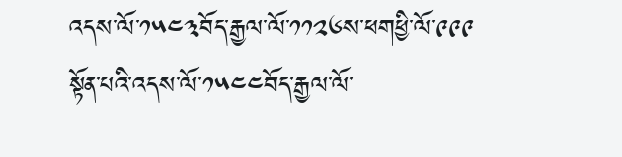འདས་ལོ་༡༥༤༣བོད་རྒྱལ་ལོ་༡༡༢༦ས་ཕགཕྱི་ལོ་༩༩༩
སྟོན་པའི་འདས་ལོ་༡༥༤༤བོད་རྒྱལ་ལོ་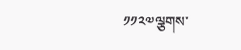༡༡༢༧ལྕགས་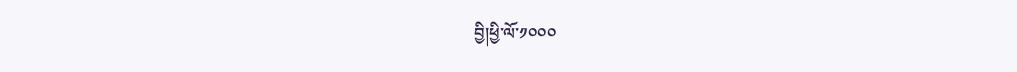བྱི།ཕྱི་ལོ་༡༠༠༠